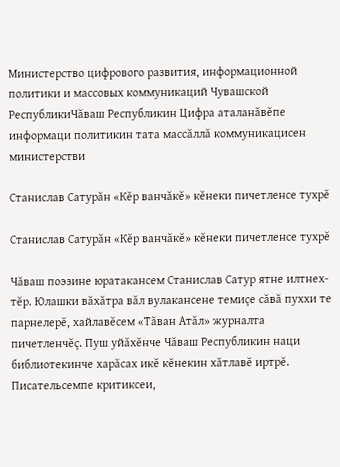Министерство цифрового развития, информационной политики и массовых коммуникаций Чувашской РеспубликиЧăваш Республикин Цифра аталанăвĕпе информаци политикин тата массăллă коммуникацисен министерстви

Станислав Сатурăн «Кĕр ванчăкĕ» кĕнеки пичетленсе тухрĕ

Станислав Сатурăн «Кĕр ванчăкĕ» кĕнеки пичетленсе тухрĕ

Чăваш поэзине юратакансем Станислав Сатур ятне илтнех-тĕр. Юлашки вăхăтра вăл вулакансене темиçе сăвă пуххи те парнелерĕ, хайлавĕсем «Тăван Атăл» журналта пичетленчĕç. Пуш уйăхĕнче Чăваш Республикин наци библиотекинче харăсах икĕ кĕнекин хăтлавĕ иртрĕ. Писательсемпе критиксеи,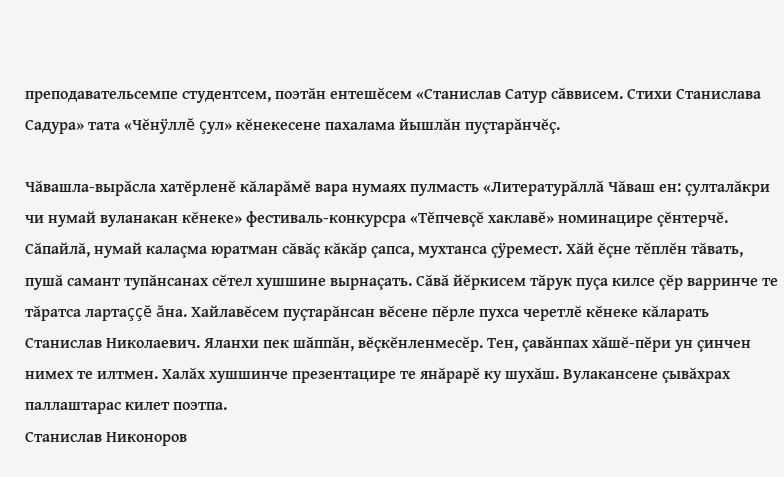преподавательсемпе студентсем, поэтăн ентешĕсем «Станислав Сатур сăввисем. Стихи Станислава Садура» тата «Чĕнÿллĕ çул» кĕнекесене пахалама йышлăн пуçтарăнчĕç.

Чăвашла-вырăсла хатĕрленĕ кăларăмĕ вара нумаях пулмасть «Литературăллă Чăваш ен: çулталăкри чи нумай вуланакан кĕнеке» фестиваль-конкурсра «Тĕпчевçĕ хаклавĕ» номинацире çĕнтерчĕ. Сăпайлă, нумай калаçма юратман сăвăç кăкăр çапса, мухтанса çÿремест. Хăй ĕçне тĕплĕн тăвать, пушă самант тупăнсанах сĕтел хушшине вырнаçать. Сăвă йĕркисем тăрук пуçа килсе çĕр варринче те тăратса лартаççĕ ăна. Хайлавĕсем пуçтарăнсан вĕсене пĕрле пухса черетлĕ кĕнеке кăларать Станислав Николаевич. Яланхи пек шăппăн, вĕçкĕнленмесĕр. Тен, çавăнпах хăшĕ-пĕри ун çинчен нимех те илтмен. Халăх хушшинче презентацире те янăрарĕ ку шухăш. Вулакансене çывăхрах паллаштарас килет поэтпа.
Станислав Никоноров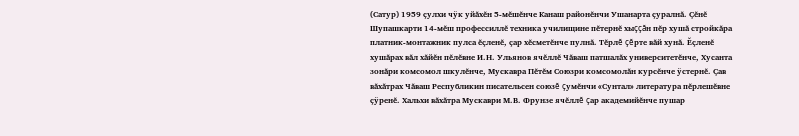(Сатур) 1959 çулхи чÿк уйăхĕн 5-мĕшĕнче Канаш районĕнчи Ушанарта çуралнă. Çĕнĕ Шупашкарти 14-мĕш профессиллĕ техника училищине пĕтернĕ хыççăн пĕр хушă стройкăра платник-монтажник пулса ĕçленĕ, çар хĕсметĕнче пулнă. Тĕрлĕ çĕрте вăй хунă. Ĕçленĕ хушăрах вăл хăйĕн пĕлĕвне И.Н. Ульянов ячĕллĕ Чăваш патшалăх университетĕнче, Хусанта зонăри комсомол шкулĕнче, Мускавра Пĕтĕм Союзри комсомолăн курсĕнче ÿстернĕ. Çав вăхăтрах Чăваш Республикин писательсен союзĕ çумĕнчи «Сунтал» литература пĕрлешĕвне çÿренĕ. Хальхи вăхăтра Мускаври М.В. Фрунзе ячĕллĕ çар академийĕнче пушар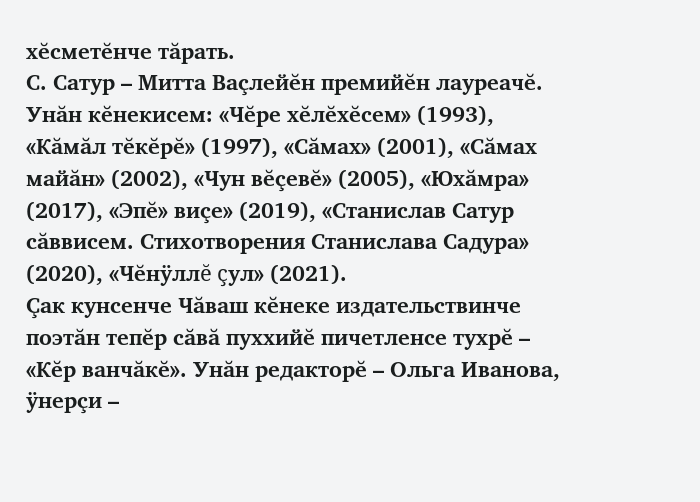хĕсметĕнче тăрать.
С. Сатур – Митта Ваçлейĕн премийĕн лауреачĕ. Унăн кĕнекисем: «Чĕре хĕлĕхĕсем» (1993), «Кăмăл тĕкĕрĕ» (1997), «Сăмах» (2001), «Сăмах майăн» (2002), «Чун вĕçевĕ» (2005), «Юхăмра» (2017), «Эпĕ» виçе» (2019), «Станислав Сатур сăввисем. Стихотворения Станислава Садура» (2020), «Чĕнÿллĕ çул» (2021).
Çак кунсенче Чăваш кĕнеке издательствинче поэтăн тепĕр сăвă пуххийĕ пичетленсе тухрĕ – «Кĕр ванчăкĕ». Унăн редакторĕ – Ольга Иванова, ÿнерçи –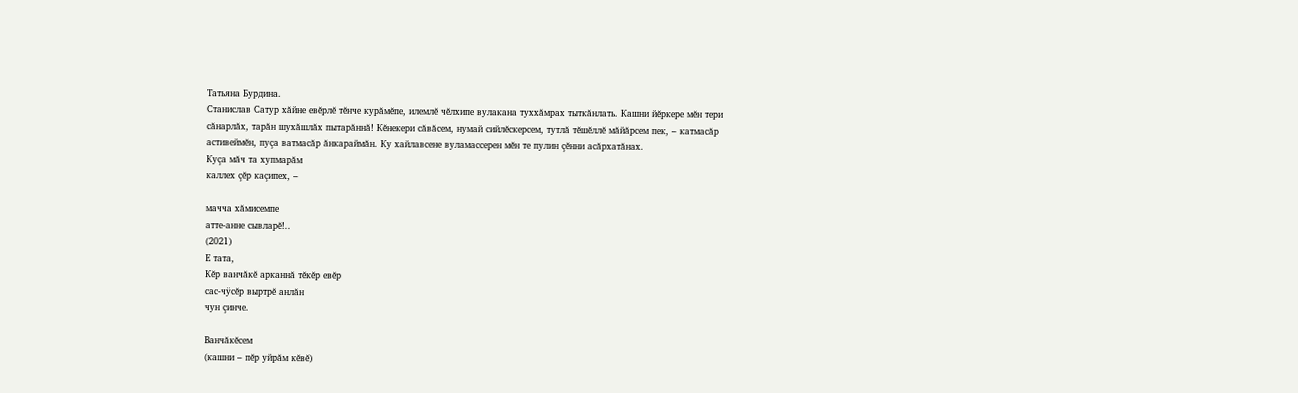Татьяна Бурдина.
Станислав Сатур хăйне евĕрлĕ тĕнче курăмĕпе, илемлĕ чĕлхипе вулакана туххăмрах тыткăнлать. Кашни йĕркере мĕн тери сăнарлăх, тарăн шухăшлăх пытарăннă! Кĕнекери сăвăсем, нумай сийлĕскерсем, тутлă тĕшĕллĕ мăйăрсем пек, – катмасăр астивеймĕн, пуçа ватмасăр ăнкараймăн. Ку хайлавсене вуламассерен мĕн те пулин çĕнни асăрхатăнах.
Куçа мăч та хупмарăм
каллех çĕр каçипех, –

мачча хăмисемпе
атте-анне сывларĕ!..
(2021)
Е тата,
Кĕр ванчăкĕ арканнă тĕкĕр евĕр
сас-чÿсĕр выртрĕ анлăн
чун çинче.

Ванчăкĕсем
(кашни – пĕр уйрăм кĕвĕ)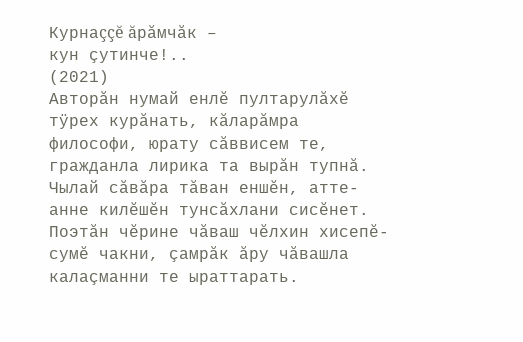Курнаççĕ ăрăмчăк –
кун çутинче!..
(2021)
Авторăн нумай енлĕ пултарулăхĕ тÿрех курăнать, кăларăмра философи, юрату сăввисем те, гражданла лирика та вырăн тупнă. Чылай сăвăра тăван еншĕн, атте-анне килĕшĕн тунсăхлани сисĕнет. Поэтăн чĕрине чăваш чĕлхин хисепĕ-сумĕ чакни, çамрăк ăру чăвашла калаçманни те ыраттарать.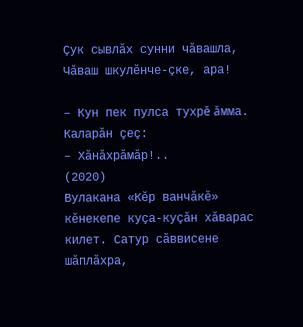Çук сывлăх сунни чăвашла,
Чăваш шкулĕнче-çке, ара!

– Кун пек пулса тухрĕ ăмма.
Каларăн çеç:
– Хăнăхрăмăр!..
(2020)
Вулакана «Кĕр ванчăкĕ» кĕнекепе куçа-куçăн хăварас килет. Сатур сăввисене шăплăхра,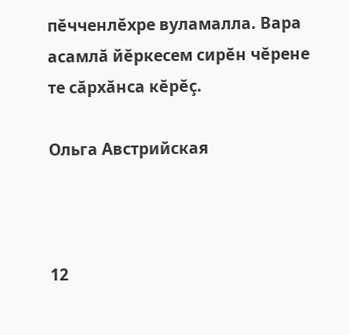пĕчченлĕхре вуламалла. Вара асамлă йĕркесем сирĕн чĕрене те сăрхăнса кĕрĕç.

Ольга Австрийская



12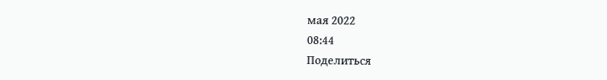мая 2022
08:44
Поделиться